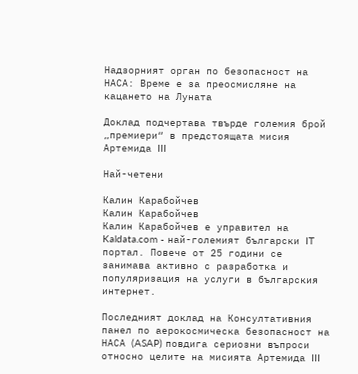Надзорният орган по безопасност на НАСА: Време е за преосмисляне на кацането на Луната

Доклад подчертава твърде големия брой „премиери“ в предстоящата мисия Артемида III

Най-четени

Калин Карабойчев
Калин Карабойчев
Калин Карабойчев е управител на Kaldata.com - най-големият български IT портал. Повече от 25 години се занимава активно с разработка и популяризация на услуги в българския интернет.

Последният доклад на Консултативния панел по аерокосмическа безопасност на НАСА (ASAP) повдига сериозни въпроси относно целите на мисията Артемида III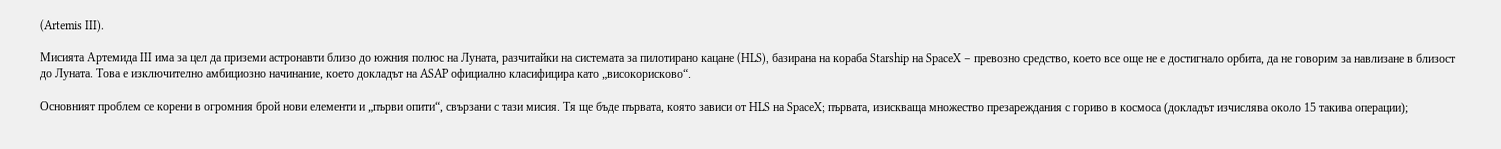(Artemis III).

Мисията Артемида III има за цел да приземи астронавти близо до южния полюс на Луната, разчитайки на системата за пилотирано кацане (HLS), базирана на кораба Starship на SpaceX – превозно средство, което все още не е достигнало орбита, да не говорим за навлизане в близост до Луната. Това е изключително амбициозно начинание, което докладът на ASAP официално класифицира като „високорисково“.

Основният проблем се корени в огромния брой нови елементи и „първи опити“, свързани с тази мисия. Тя ще бъде първата, която зависи от HLS на SpaceX; първата, изискваща множество презареждания с гориво в космоса (докладът изчислява около 15 такива операции);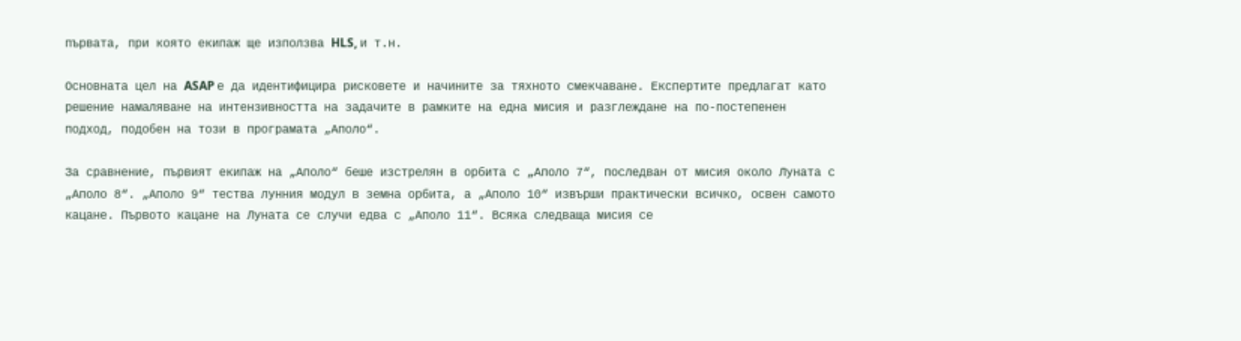първата, при която екипаж ще използва HLS, и т.н.

Основната цел на ASAP е да идентифицира рисковете и начините за тяхното смекчаване. Експертите предлагат като решение намаляване на интензивността на задачите в рамките на една мисия и разглеждане на по-постепенен подход, подобен на този в програмата „Аполо“.

За сравнение, първият екипаж на „Аполо“ беше изстрелян в орбита с „Аполо 7“, последван от мисия около Луната с „Аполо 8“. „Аполо 9“ тества лунния модул в земна орбита, а „Аполо 10“ извърши практически всичко, освен самото кацане. Първото кацане на Луната се случи едва с „Аполо 11“. Всяка следваща мисия се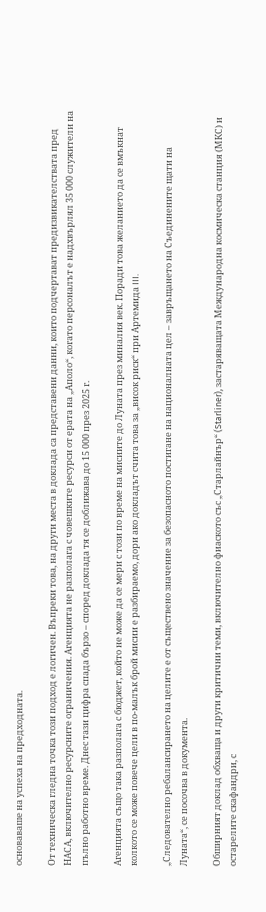основаваше на успеха на предходната.

От техническа гледна точка този подход е логичен. Въпреки това, на други места в доклада са представени данни, които подчертават предизвикателствата пред НАСА, включително ресурсните ограничения. Агенцията не разполага с човешките ресурси от ерата на „Аполо“, когато персоналът е надхвърлял 35 000 служители на пълно работно време. Днес тази цифра спада бързо – според доклада тя се доближава до 15 000 през 2025 г.

Агенцията също така разполага с бюджет, който не може да се мери с този по време на мисиите до Луната през миналия век. Поради това желанието да се вмъкнат колкото се може повече цели в по-малък брой мисии е разбираемо, дори ако докладът счита това за „висок риск“ при Артемида III.

„Следователно ребалансирането на целите е от съществено значение за безопасното постигане на националната цел – завръщането на Съединените щати на Луната“, се посочва в документа.

Обширният доклад обхваща и други критични теми, включително фиаското със „Старлайнър“ (Starliner), застаряващата Международна космическа станция (МКС) и остарелите скафандри, с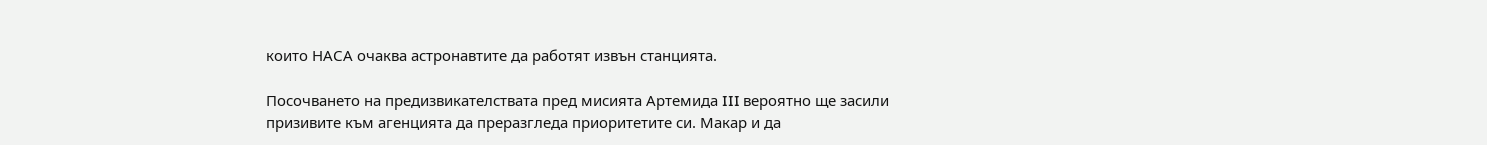които НАСА очаква астронавтите да работят извън станцията.

Посочването на предизвикателствата пред мисията Артемида III вероятно ще засили призивите към агенцията да преразгледа приоритетите си. Макар и да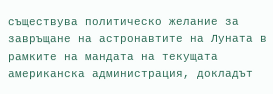съществува политическо желание за завръщане на астронавтите на Луната в рамките на мандата на текущата американска администрация, докладът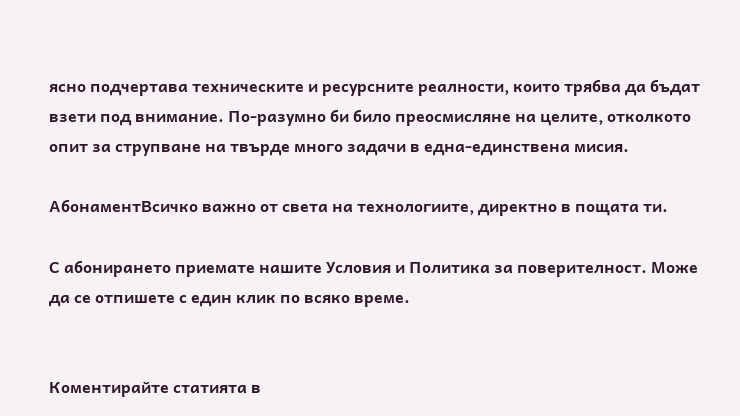ясно подчертава техническите и ресурсните реалности, които трябва да бъдат взети под внимание. По-разумно би било преосмисляне на целите, отколкото опит за струпване на твърде много задачи в една-единствена мисия.

АбонаментВсичко важно от света на технологиите, директно в пощата ти.

С абонирането приемате нашите Условия и Политика за поверителност. Може да се отпишете с един клик по всяко време.


Коментирайте статията в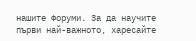нашите Форуми. За да научите първи най-важното, харесайте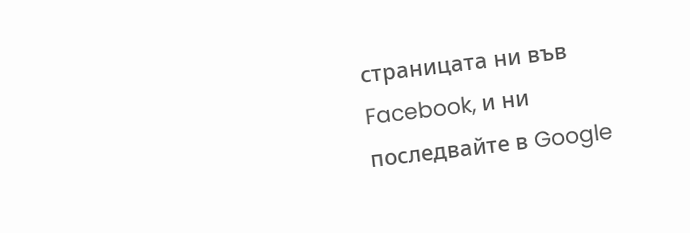страницата ни във Facebook, и ни последвайте в Google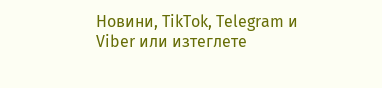Новини, TikTok, Telegram и Viber или изтеглете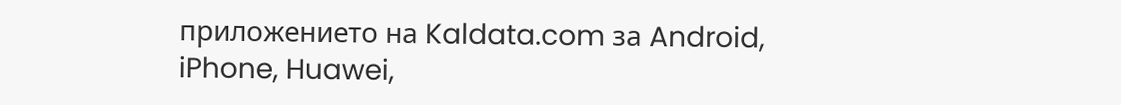приложението на Kaldata.com за Android, iPhone, Huawei,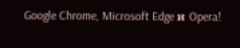Google Chrome, Microsoft Edge и Opera!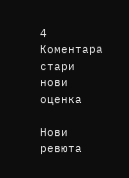4 Коментара
стари
нови оценка

Нови ревюта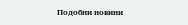Подобни новини